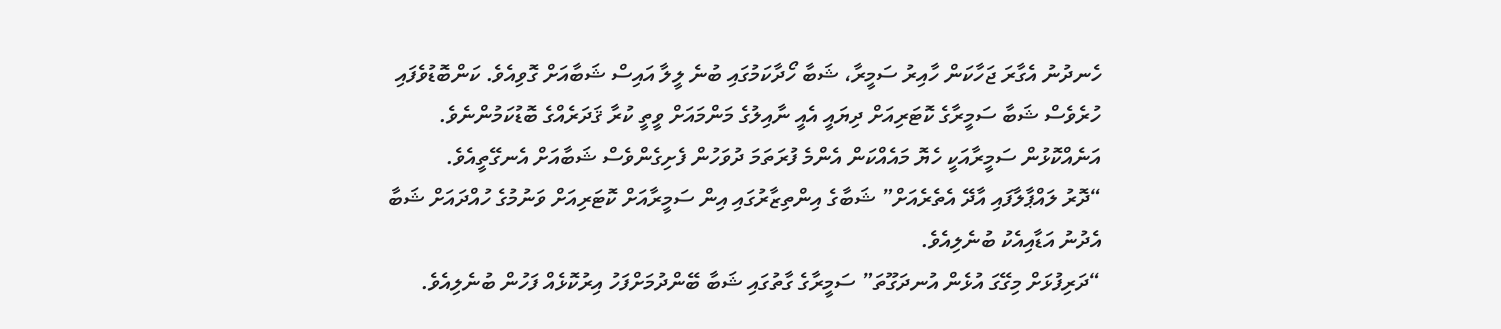ހެނދުނު އެގާރަ ޖަހާކަން ހާއިރު ސަމީރާ، ޝަބާ ހޯދާކަމުގައި ބުނެ ލީލާ އައިސް ޝަބާއަށް ގޮވިއެވެ. ކަންބޮޑުވެފައި ހުރެވެސް ޝަބާ ސަމީރާގެ ކޮޓަރިއަށް ދިޔައީ އެއީ ނާއިލުގެ މަންމައަށް ވީތީ ކުރާ ޤަދަރެއްގެ ބޮޑުކަމުންނެވެ. އަނެއްކޮޅުން ސަމީރާއަކީ ހެޔޮ މައެއްކަން އެންމެ ފުރަތަމަ ދުވަހުން ފެށިގެންވެސް ޝަބާއަށް އެނގޭތީއެވެ.
“ދޮރު ލައްޕާލާފައި އާދޭ އެތެރެއަށް” ޝަބާގެ އިންތިޒާރުގައި އިން ސަމީރާއަށް ކޮޓަރިއަށް ވަނުމުގެ ހުއްދައަށް ޝަބާ އެދުނު އަޑާއިއެކު ބުނެލިއެވެ.
“ދަރިފުޅަށް މިގޭގަ އުޅެން އުނދަގޫތަ” ސަމީރާގެ ގާތުގައި ޝަބާ ބޭންދުމަށްފަހު އިރުކޮޅެއް ފަހުން ބުނެލިއެވެ.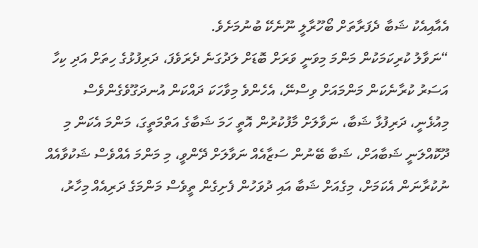އެއާއިއެކު ޝަބާ ދެފަރާތަށް ބޯހޫރާލީ ނޫނެކޭ ބުނުމަށެވެ.
“ނަވާލު ކުރިކަމަކުން މަންމަ މިވަނީ ވަރަށް ބޮޑަށް ލަދުގަނެ ދެރަވެފަ، ދަރިފުޅުގެ ހިތަށް އަދި ކިހާ އަސަރު ކުރާނެކަން މަންމައަށް ވިސްނޭ، އެހެންވެ މިވާހަކަ ދައްކަން އުނދަގޫވެގެންވެސް މިއުޅެނީ، ދަރިފުޅާ ޝަބާ، ނަވާލަށް މާފުކުރުން އޮތީ ހަމަ ޝަބާގެ އަތްމަތީގަ، މަންމަ އެކަން މި ދޫކޮއްލަނީ ޝަބާއަށް، ޝަބާ ބޭނުން ސަޒާއެއް ނަވާލަށް ދޭންވީ، މި މަންމަ އެއްވެސް ޝަކުވާއެއް ނުކުރާނަން އެކަމަށް، މިގެއަށް ޝަބާ އައި ދުވަހުން ފެށިގެން ތީވެސް މަންމަގެ ދަރިއެއް މިހާރު،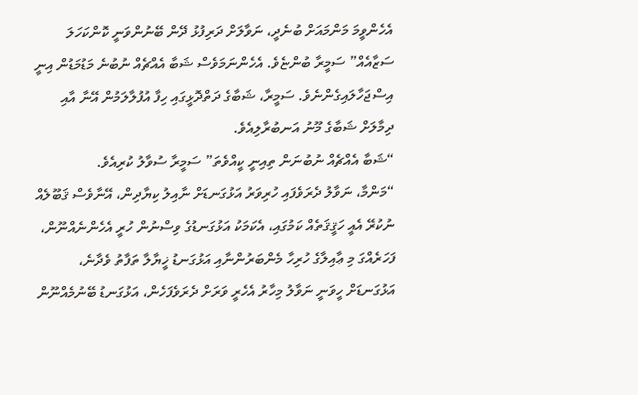އެހެންވީމަ މަންމައަށް ބުނެދީ، ނަވާލަށް ދަރިފުޅު ދޭން ބޭނުންވަނީ ކޮންކަހަލަ ސަޒާއެއް” ސަމީރާ ބުންޏެވެ. އެހެންނަމަވެސް ޝަބާ އެއްޗެއް ނުބުނެ މަޑުމަޑުން އިނީ އިސްޖަހާލައިގެންނެވެ. ސަމީރާ، ޝަބާގެ ދަތްދޮޅީގައި ހިފާ އުފުލާލަމުން އޭނާ އާއި ދިމާލަށް ޝަބާގެ މޫނު އަނބުރާލިއެވެ.
“ޝަބާ އެއްޗެއް ނުބުނަން ތިއިނީ ކީއްވެތަ” ސަމީރާ ސުވާލު ކުރިއެވެ.
“މަންމާ، ނަވާލު ދެރަވެފައި ހުރިވަރު އަޅުގަނޑަށް ނާއިލު ކިޔާދިން، އޭނާވެސް ޤަބޫލެއް ނުކުރޭ އެއީ ހަޤީޤަތެއް ކަމުގައި، އެކަމަކު އަޅުގަނޑުގެ ވިސްނުން ހުރީ އެހެންނެއްނޫން، ފަހަރެއްގަ މި ޢާއިލާގެ ހުރިހާ މެންބަރުންނާއި އަޅުގަނޑު ޚީޔާލާ ތަފާތު ވެދާނެ، އަޅުގަނޑަށް ހީވަނީ ނަވާލު މިހާރު އެހެރީ ވަރަށް ދެރަވެފަހެން، އަޅުގަނޑު ބޭނުމެއްނޫން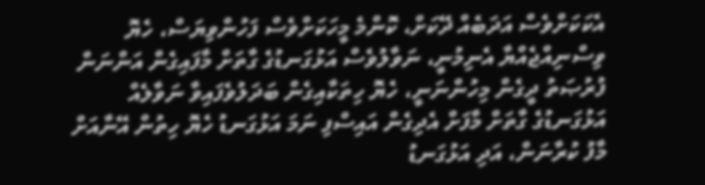އެކަކަށްވެސް އަދަބެއް ދޭކަށް، ކޮންމެ މީހަކަށްވެސް ފަހުންވިޔަސް، ހެޔޮ ވިސްނިއްޖެއްޔާ އެނިމުނީ، ނަވާލުވެސް އަޅުގަނޑުގެ ގާތަށް މާފައިގެން އަންނަން ފުރުޞަތު ދީގެން މިހުންނަނީ، ހެޔޮ ހިތަކާއިގެން ބަދަލުވެފައިވާ ނަވާލެއް އަޅުގަނޑުގެ ގާތަށް މާފަށް އެދިގެން އައިސްފި ނަމަ އަޅުގަނޑު ހެޔޮ ހިތުން އޭނާއަށް މާފު ކުރާނަން، އަދި އަޅުގަނޑު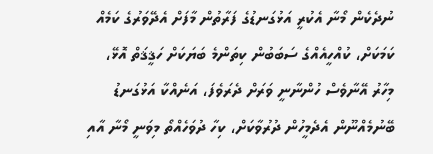ނުދެކެން މޯނާ އެކުރީ އަޅުގަނޑުގެ ފަރާތުން މާފަށް އެދޭވަރުގެ ކަމެއް ކަމަކަށް، ކުއްހީއެއްގެ ސަބަބުން ކިތަންމެ ބަޔަކަށް ހަޤީޤަތް އޮޅޭ، މިހާރު އޭނާވެސް ހުންނާނީ ވަރަށް ދެރަވެފަ، އަނެއްކާ އަޅުގަނޑު ބޭނުމެއްނޫން އެދެމީހުން ދުރުވާކަށް، ކިހާ ދުވަހެއްތޯ މިވަނީ މޯނާ އާއި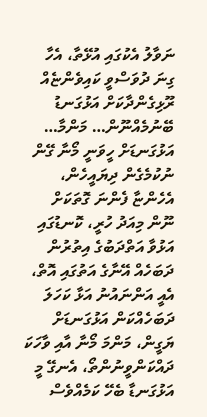ނަވާލު އެކުގައި އުޅޭތާ، އެހާ ގިނަ ދުވަސްވީ ކައިވެންޏެއް ރޫޅިގެންދާކަށް އަޅުގަނޑު ބޭނުމެއްނޫން… މަންމާ… އަޅުގަނޑަށް ހީވަނީ މޯނާ ގޭން ނުކުމެގެން ދިޔައީހެން، އެހެންޏާ ފެންނަ ގޮތަކަށް ނޫން މިއަދު ހުރީ، ކޮނޑުގައި އަޅުވާ އަތްދަބުގެ އިތުރުން ދަބަހެއް އޭނާގެ އަތުގައި އޮތް، އެއީ އަންނައުނު އަޅާ ކަހަލަ ދަބަހެއްކަން އަޅުގަނޑަށް ޔަގީން، މަންމަ މޯނާ އާއި ވާހަކަ ދައްކަންވީނުންތޯ، އެނގޭ މީ އަޅުގަނޑާ ބެހޭ ކަމެއްވެސް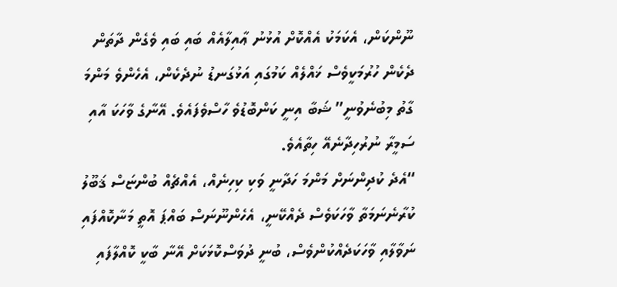ނޫންކަން، އެކަމަކު އެއްކޮށް އުޅުނު ޢާއިލާއެއް ބައި ބައި ވެގެން ދާތަން ދެކެން ހުރުމަކީވެސް ޚައްލެއް ކަމުގައި އަޅުގަނޑު ނުދެކެން، އެހެންވެ މަންމަ ގާތު މިބުނެވުނީ” ޝަބާ އިނީ ކަންބޮޑުވެ ހާސްވެފައެވެ. އޭނާގެ ވާހަކަ އާއި ސަމީރާ ނުރުހިދާނެއޭ ހިތާއެވެ.
“އެދެ ކުދިންނަށް މަންމަ ހަދާނީ ވަކި ކިހިނެއް، އެއްޗެއް ބުންޏަސް ޤަބޫލު ކުރާނެނަމަތާ ވާހަކަވެސް ދެއްކޭނީ، އެހެންނޫނަސް ބައްޕަ އޮތީ މަނާކޮއްފައި ނަވާލާއި ވާހަކަދެއްކުންވެސް، ބުނީ ދުވަސްކޮޅަކަށް އޭނާ ބާކީ ކޮއްލާފައި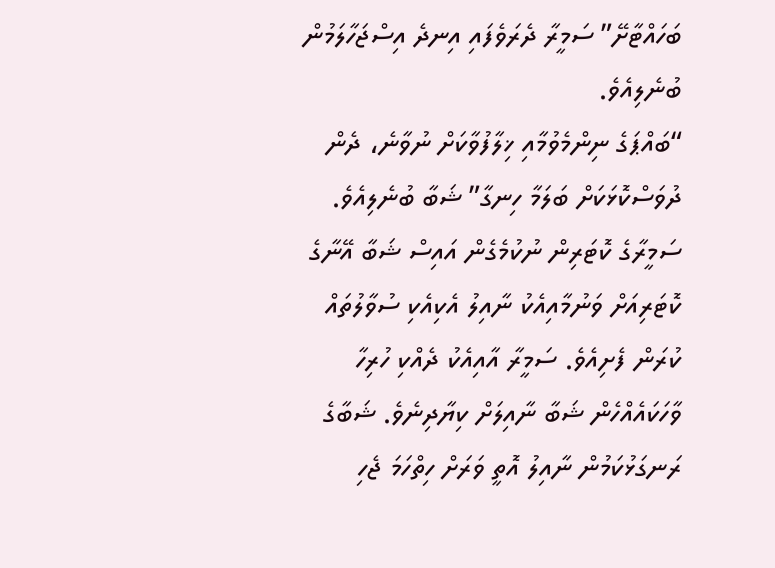ބަހައްޓާށޭ” ސަމީރާ ދެރަވެފައި އިނދެ އިސްޖަހާލަމުން ބުނެލިއެވެ.
“ބައްޕަގެ ނިންމެވުމާއި ޚިލާފުވާކަށް ނުވާނެ، ދެން ދުވަސްކޮޅަކަށް ބަލަމާ ހިނގާ” ޝަބާ ބުނެލިއެވެ.
ސަމީރާގެ ކޮޓަރިން ނުކުމެގެން އައިސް ޝަބާ އޭނާގެ ކޮޓަރިއަށް ވަނުމާއިއެކު ނާއިލު އެކިއެކި ސުވާލުތައް ކުރަން ފެށިއެވެ. ސަމީރާ އާއިއެކު ދެއްކި ހުރިހާ ވާހަކައެއްހެން ޝަބާ ނާއިލަށް ކިޔާދިނެވެ. ޝަބާގެ ރަނގަޅުކަމުން ނާއިލު އޮތީ ވަރަށް ހިތްހަމަ ޖެހި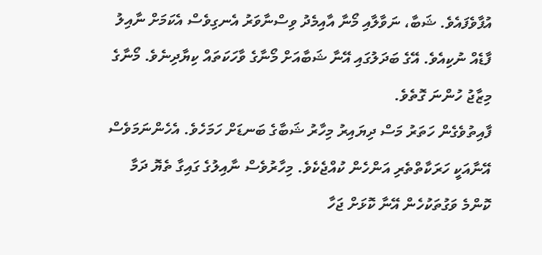އުފާވެފައެވެ. ޝަބާ، ނަވާލާއި މޯނާ އާއިމެދު ވިސްނާވަރު އެނގިވެސް އެކަމަށް ނާއިލު ފާޑެއް ނުކިއެވެ. އޭގެ ބަދަލުގައި އޭނާ ޝަބާއަށް މޯނާގެ ވާހަކަތައް ކިޔާދިނެވެ. މޯނާގެ މިޒާޖު ހުންނަ ގޮތެވެ.
ފާއިތުވެގެން ހަތަރު މަސް ދިޔައިރު މިހާރު ޝަބާގެ ބަނޑަށް ހަމަހެވެ. އެހެންނަމަވެސް އޭނާއަކީ ހަރަކާތްތެރި އަންހެން ކުއްޖެކެވެ. މިހާރުވެސް ނާއިލުގެ ގައިގާ ތެޔޮ ދަމާ ކޮންމެ ވަގުތަކުހެން އޭނާ ކޮޅަށް ޖަހާ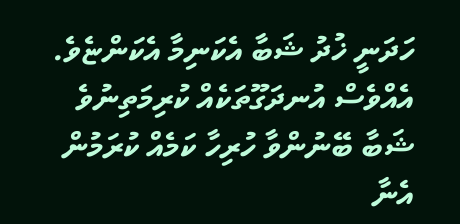ހަދަނީ ޚުދު ޝަބާ އެކަނިމާ އެކަންޏެވެ. އެއްވެސް އުނދަގޫތަކެއް ކުރިމަތިނުވެ ޝަބާ ބޭނުންވާ ހުރިހާ ކަމެއް ކުރަމުން އެނާ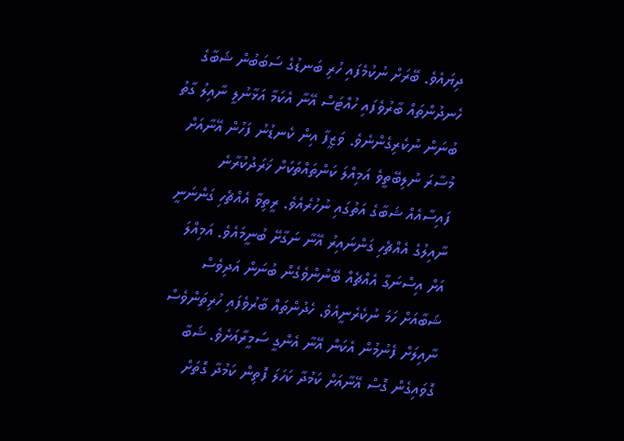ދިޔައެވެ. ބޭރަށް ނުކުމެފައި ހުރި ބަނޑުގެ ސަބަބުން ޝަބާގެ ހެނދުންތައް ބާރުވެފައި ހުއްޓަސް އޭނާ އެކަމާ އަޅާނުލީ ނާއިލު ގާތު ބުނަން ނުކެރިގެންނެވެ. ވަޒީފާ އިން ކެނޑުނު ފަހުން އޭނާއަށް މުސާރަ ނުލިބޭތީވެ އަމިއްލަ ކަންތައްތަކަށް ޚަރަދުކުރާނެ ފައިސާއެއް ޝަބާގެ އަތުގައި ނުހުރެއެވެ. ރީތިވާ އެއްޗެހި ގަންނަނީ ނާއިލުގެ އެއްޗެހި ގަންނައިރު އޭނާ ނަގާށޭ ބުނީމައެވެ. އަމިއްލަ އަށް އިސްނަގާ އެއްޗެއް ބޭނުންވެގެން ބުނަން އަދިވެސް ޝަބާއަށް ހަމަ ނުކެރެނީއެވެ. ހެދުންތައް ބާރުވެފައި ހުރިތަންވެސް ނާއިލަށް ފެނުމުން އެކަން އޭނާ އެންގީ ސަމީރާއަށެވެ. ޝަބާ ގޮވައިގެން ގޮސް އޭނާއަށް ކަމުދާ ކަހަލަ ފޮތިން ކަމުދާ ގޮތަށް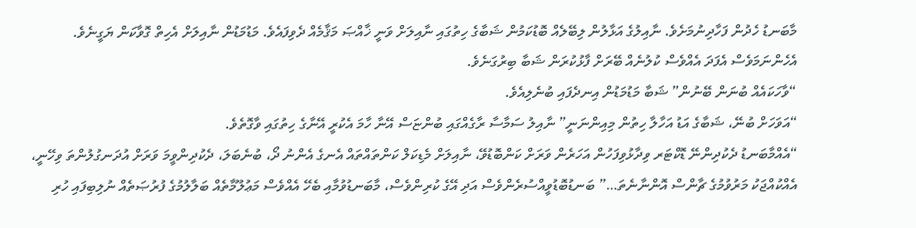މާބަނޑު ހެދުން ފަހާދިނުމަށެވެ. ނާއިލުގެ އަޅާލުން ލިބޭލެއް ބޮޑުކަމުން ޝަބާގެ ހިތުގައި ނާއިލަށް ވަނީ ޚާއްޞަ މަޤާމެއް ދެވިފައެވެ. މަޑުމަޑުން ނާއިލަށް އެހިތް ގޮވާކަން ޔަގީނެވެ. އެހެންނަމަވެސް އެފަދަ އެއްވެސް ކުލުނެއް ބޭރަށް ފާޅުކުރަން ޝަބާ ބިރުގަނެވެ.
“ވާހަކައެއް ބުނަން ބޭނުން” ޝަބާ މަޑުމަޑުން އިނދެފައި ބުނެލިއެވެ.
“އަވަހަށް ބުނޭ، ޝަބާގެ އަޑު އަހާލާ ހިތުން މިއިންނަނީ” ނާއިލު ސަމާސާ ރާގެއްގައި ބުންޏަސް އޭނާ ހާމަ އެކުރީ އޭނާގެ ހިތުގައި ވާގޮތެވެ.
“އެއްމާބަނޑު ދެކުދިންނޭ ޑޮކްޓަރ ވިދާޅުވިފަހުން އަހަރެން ވަރަށް ކަންބޮޑުވޭ، ނާއިލަށް މެޑިކަލް ކަންތައްތައް އެނގެ އެންނު ދޯ، ބުނެބަލަ، ދެކުދިންވީމަ ވަރަށް އުދަނގުލުންތަ ވިހޭނީ، އެއްކުއްޖަކު މަރުވުމުގެ ޗާންސް އޮންނާނެތަ…” ބަނޑުބޮޑުވީއްސުރެންވެސް އަދި އޭގެ ކުރިންވެސް، މާބަނޑުވުމާއި ބެހޭ އެއްވެސް މަޢުލޫމާތެއް ބަލާލުމުގެ ފުރުޞަތެއް ނުލިބިފައި ހުރި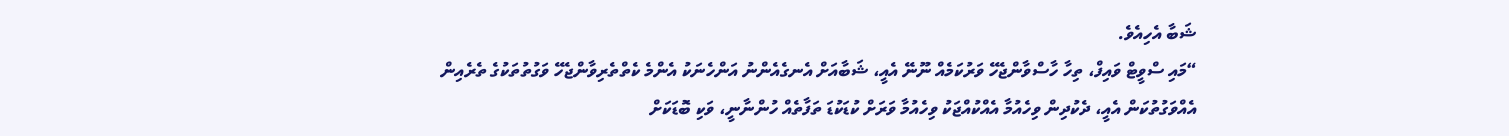ޝަބާ އެހިއެވެ.
“މައި ސްވީޓް ވައިފް، ތިހާ ހާސްވާންޖެހޭ ވަރުކަމެއް ނޫނޭ އެއީ، ޝަބާއަށް އެނގެއެންނު އަންހެނަކު އެންމެ ކެތްތެރިވާންޖެހޭ ވަގުތުތަކުގެ ތެރެއިން އެއްވަގުތުކަން އެއީ، ދެކުދިން ވިހެއުމާ އެއްކުއްޖަކު ވިހެއުމާ ވަރަށް ކުޑަކުޑަ ތަފާތެއް ހުންނާނީ، ވަކި ބޮޑަކަށް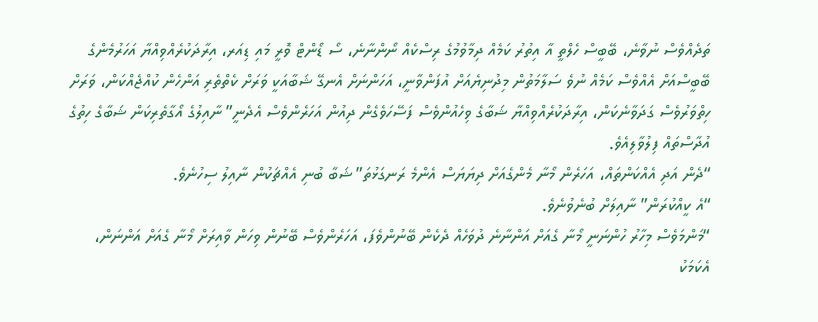ތަދެއްވެސް ނުވާނެ، ބޭބީސް ހެލްތީ އާ އިތުރު ކަމެއް ދިމާވުމުގެ ރިސްކެއް ނޯންނާނެ، ސޯ ޑޯންޓް ވޮރީ މައި ޑިއަރ، އިރާދަކުރެއްވިއްޔާ އަހަރުމެންގެ ބޭބީސްއަށް އެއްވެސް ކަމެއް ނުވެ ސަލާމަތުން މިދުނިޔެއަށް އުފަންވާނީ، އަހަންނަށް އެނގޭ ޝަބާއަކީ ވަރަށް ކެތްތެރި އަންހެން ކުއްޖެއްކަން، ވަރަށް ހިތްވަރުވެސް ގަދަވާނެކަން، އިރާދަކުރެއްވިއްޔާ ޝަބާގެ ވިހެއުންވެސް ފަސޭހަވެގެން ދިއުން އަހަރެންވެސް އެދެނީ” ނާއިލުގެ އޯގާތެރިކަން ޝަބާގެ ހިތުގެ އުދާސްތައް ފިލުވާލިއެވެ.
“ދެން އަދި އެއްކަންތައް، އަހަރެން މޯނާ މެންގެއަށް ދިޔަޔަސް އެންމެ ރަނގަޅުތަ” ޝަބާ ބުނި އެއްޗަކުން ނާއިލު ސިހުނެވެ.
“އެ ކީއްކުރަން” ނާއިލަށް ބުނެވުނެވެ.
“މަންމަވެސް މިހާރު ހުންނަނީ މޯނާ ގެއަށް އަންނާނެ ދުވަހެއް ދެކެން ބޭނުންވެފަ، އަހަރެންވެސް ބޭނުން ވިހަން ވާއިރަށް މޯނާ ގެއަށް އަންނަން، އެކަމަކު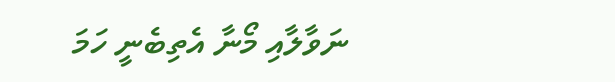ނަވާލާއި މޯނާ އެތިބެނީ ހަމަ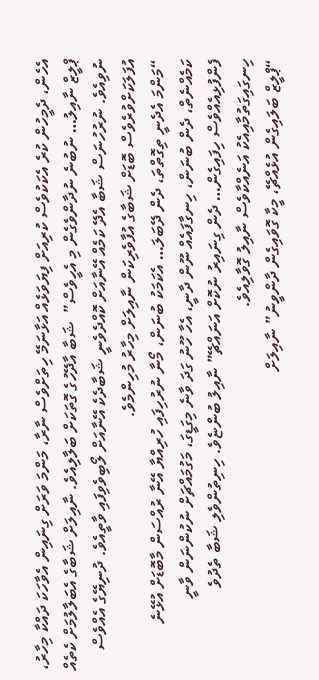އެހެން، ދެމީހުން ކުރެ އެކަކުވެސް ކުރިއަށް ފިޔަވަޅެއް އަޅާނަމޭ ހިތަށްވެސް ނާރާ، މަންމަ ވަރަށް ގިނައިން އެވާހަކަ ދައްކާ މިހާރު، ޕްލީޒް ނާއިލު… ނުބުނެ ނުދާންވެގެން މި އެހީވެސް”  ޝަބާ އާދޭހުގެ ގޮތަކަށް ބަލާލިއެވެ. ނާއިލަށް ޝަބާގެ އެބަލާލުމަށް ކެތެއް ނުވިއެވެ. ނުރުހުނަސް ޝަބާ އެދޭ ކަމެއް އޭނާއަށް ކޮއްދެވެނީ ޝަބާދެކެ އޭނާއަށް ލޯބިވެވިފައި ވާތީއެވެ. ދުނިޔޭގެ އެއްވެސް އުފަލަކަށްވުރެވެސް ބޮޑަށް ޝަބާގެ އުފާވެރިކަން ނާއިލަށް މިހާރު މުހިންމެވެ.
“މަންމަ އެދެނީ ތިގޮތްތަ، ދެން ދޭބަލަ… އެކަމަކު ބުނަން، މޯނާ ނުރުހިފައި ހުރިއްޔާ އޭނާ ރުއްސަން މާބޮޑަށް އުޅޭނެ ކަމެއްނެތް، ދެން ބުނަން، ހިނގާފައެއް ނޫން ދާނީ، އެހާ ހޫނު ގަދަ ވާނެ މިގަޑީގަ، މަގުމައްޗަށް ނުކުންނަން ވާނީ ފެންފުޅިއެއްވެސް ހިފައިގެން… ދެން ގިނައިރު ނުކޮށް އަނައްޗޭ” ނާއިލު ބުންޏެވެ. ހިނިތުންވެލި ޝަބާ ތެދުވެ ހިނގައިގަތުމާއިއެކު އަނެއްކާވެސް ނާއިލު ގޮވާލިއެވެ.
“ޕްލީޒް ބަލައިގެން އުޅެއްޗޭ، މީކާ ގޮވައިގެން ދާންވީނު” ނާއިލަށް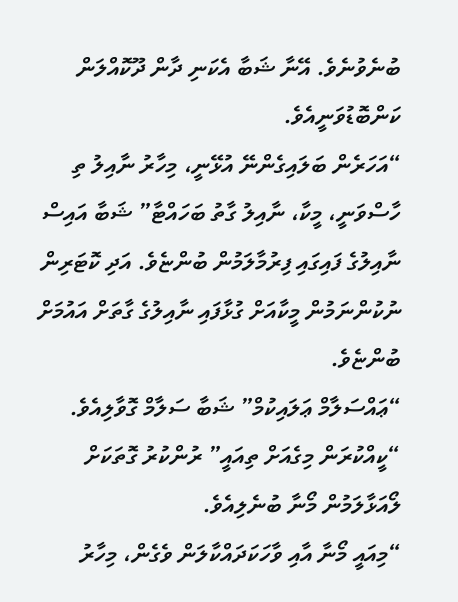ބުނެވުނެވެ. އޭނާ ޝަބާ އެކަނި ދާން ދޫކޮއްލަން ކަންބޮޑުވަނީއެވެ.
“އަހަރެން ބަލައިގެންނޭ އުޅޭނީ، މިހާރު ނާއިލު ތި ހާސްވަނީ، މީކާ، ނާއިލު ގާތު ބަހައްޓާ” ޝަބާ އައިސް ނާއިލުގެ ފައިގައި ފިރުމާލަމުން ބުންޏެވެ. އަދި ކޮޓަރިން ނުކުންނަމުން މީކާއަށް ގުޅާފައި ނާއިލުގެ ގާތަށް އައުމަށް ބުންޏެވެ.
“ޢައްސަލާމް ޢަލައިކުމް” ޝަބާ ސަލާމް ގޮވާލިއެވެ.
“ކީއްކުރަން މިގެއަށް ތިއައީ” ރުންކުރު ގޮތަކަށް ލޯއަޅާލަމުން މޯނާ ބުނެލިއެވެ.
“މިއައީ މޯނާ އާއި ވާހަކަދައްކާލަން ވެގެން، މިހާރު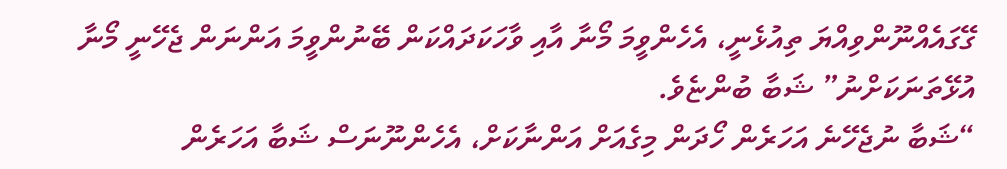ގޭގައެއްނޫންވިއްޔަ ތިއުޅެނީ، އެހެންވީމަ މޯނާ އާއި ވާހަކަދައްކަން ބޭނުންވީމަ އަންނަން ޖެހޭނީ މޯނާ އުޅޭތަނަކަށްނު” ޝަބާ ބުންޏެވެ.
“ޝަބާ ނުޖެހޭނެ އަހަރެން ހޯދަން މިގެއަށް އަންނާކަށް، އެހެންނޫނަސް ޝަބާ އަހަރެން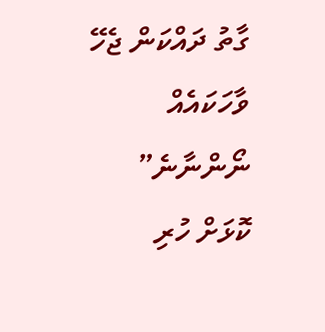ގާތު ދައްކަން ޖެހޭ ވާހަކައެއް ނޯންނާނެ” ކޮޅަށް ހުރި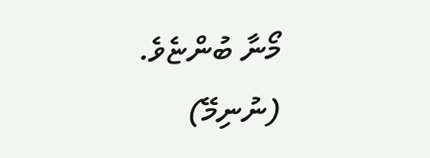މޯނާ ބުންޏެވެ.
(ނުނިމޭ)